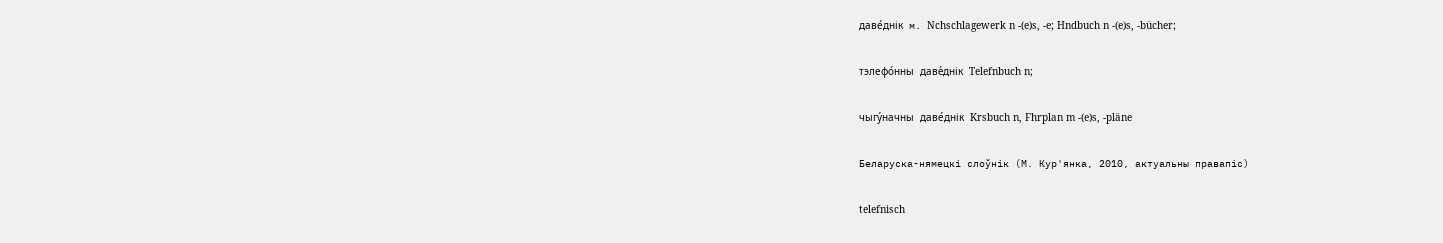даве́днік м. Nchschlagewerk n -(e)s, -e; Hndbuch n -(e)s, -bücher;

тэлефо́нны даве́днік Telefnbuch n;

чыгу́начны даве́днік Krsbuch n, Fhrplan m -(e)s, -pläne

Беларуска-нямецкі слоўнік (М. Кур'янка, 2010, актуальны правапіс)

telefnisch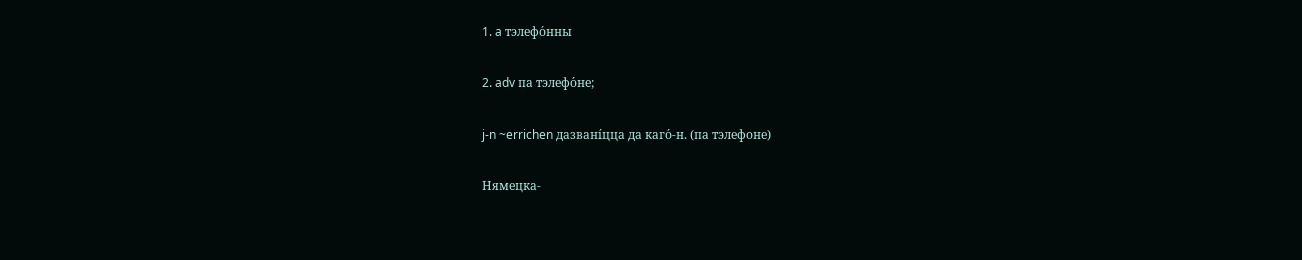1. a тэлефо́нны

2. adv па тэлефо́не;

j-n ~errichen дазвані́цца да каго́-н. (па тэлефоне)

Нямецка-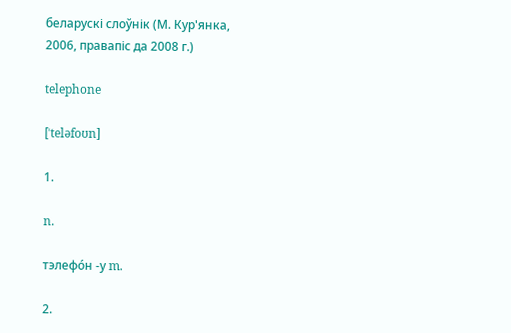беларускі слоўнік (М. Кур'янка, 2006, правапіс да 2008 г.)

telephone

[ˈteləfoʊn]

1.

n.

тэлефо́н -у m.

2.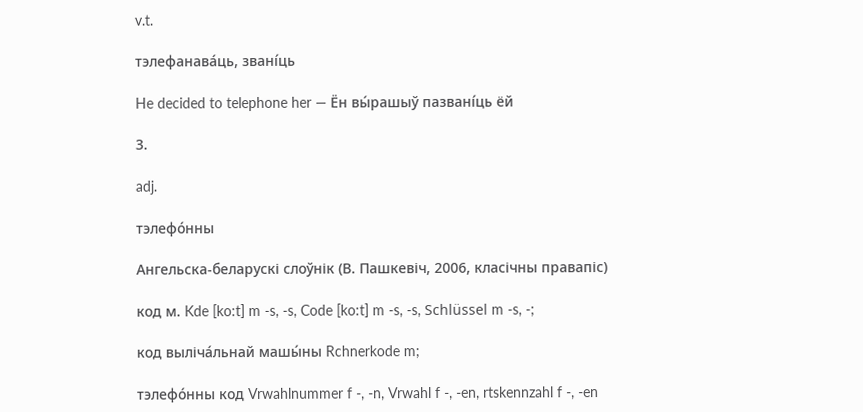v.t.

тэлефанава́ць, звані́ць

He decided to telephone her — Ён вы́рашыў пазвані́ць ёй

3.

adj.

тэлефо́нны

Ангельска-беларускі слоўнік (В. Пашкевіч, 2006, класічны правапіс)

код м. Kde [ko:t] m -s, -s, Code [ko:t] m -s, -s, Schlüssel m -s, -;

код выліча́льнай машы́ны Rchnerkode m;

тэлефо́нны код Vrwahlnummer f -, -n, Vrwahl f -, -en, rtskennzahl f -, -en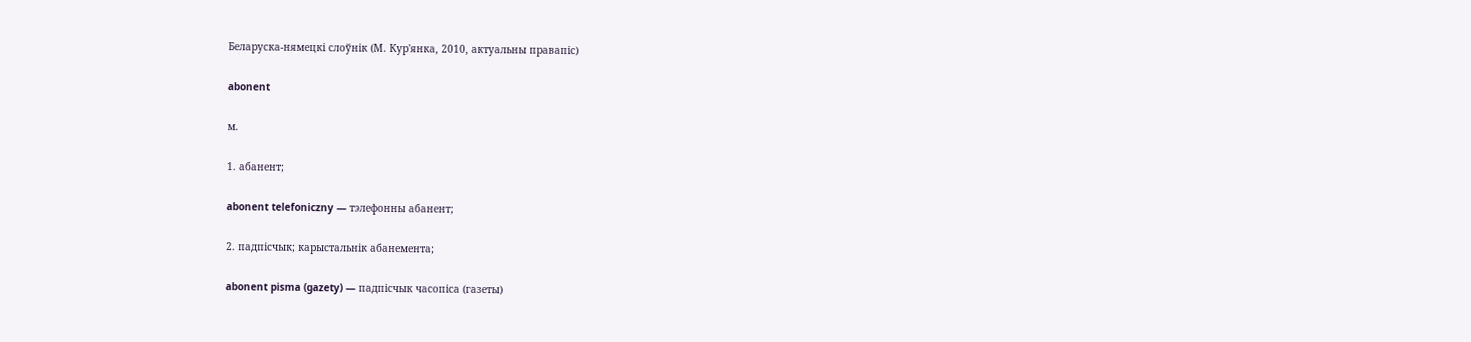Беларуска-нямецкі слоўнік (М. Кур'янка, 2010, актуальны правапіс)

abonent

м.

1. абанент;

abonent telefoniczny — тэлефонны абанент;

2. падпісчык; карыстальнік абанемента;

abonent pisma (gazety) — падпісчык часопіса (газеты)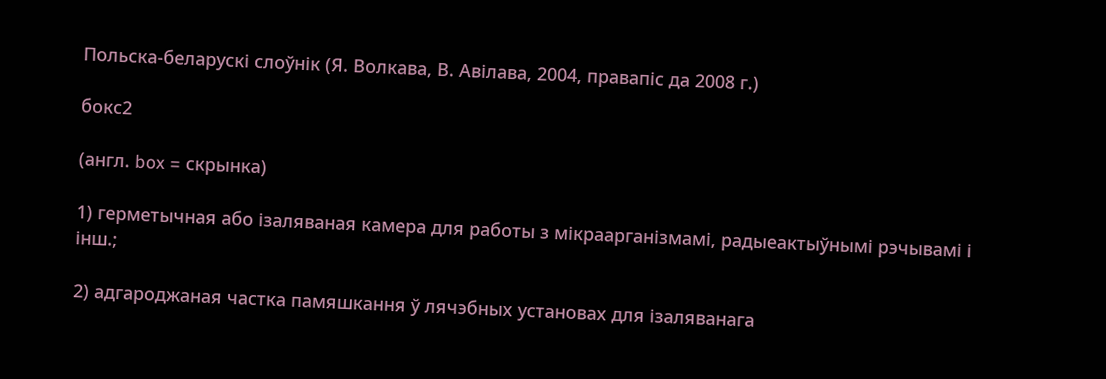Польска-беларускі слоўнік (Я. Волкава, В. Авілава, 2004, правапіс да 2008 г.)

бокс2

(англ. box = скрынка)

1) герметычная або ізаляваная камера для работы з мікраарганізмамі, радыеактыўнымі рэчывамі і інш.;

2) адгароджаная частка памяшкання ў лячэбных установах для ізаляванага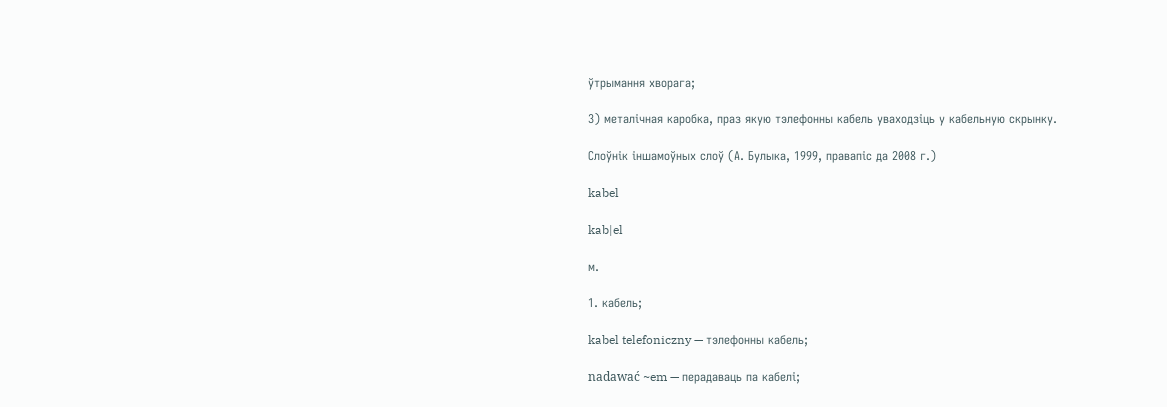ўтрымання хворага;

3) металічная каробка, праз якую тэлефонны кабель уваходзіць у кабельную скрынку.

Слоўнік іншамоўных слоў (А. Булыка, 1999, правапіс да 2008 г.)

kabel

kab|el

м.

1. кабель;

kabel telefoniczny — тэлефонны кабель;

nadawać ~em — перадаваць па кабелі;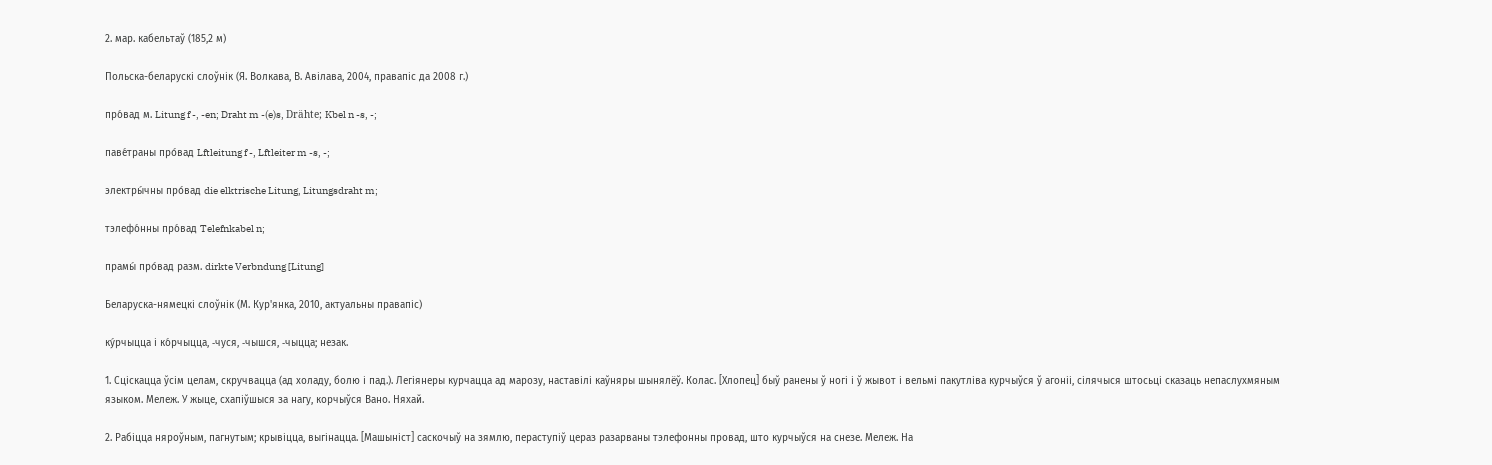2. мар. кабельтаў (185,2 м)

Польска-беларускі слоўнік (Я. Волкава, В. Авілава, 2004, правапіс да 2008 г.)

про́вад м. Litung f -, -en; Draht m -(e)s, Drähte; Kbel n -s, -;

паве́траны про́вад Lftleitung f -, Lftleiter m -s, -;

электры́чны про́вад die elktrische Litung, Litungsdraht m;

тэлефо́нны про́вад Telefnkabel n;

прамы́ про́вад разм. dirkte Verbndung [Litung]

Беларуска-нямецкі слоўнік (М. Кур'янка, 2010, актуальны правапіс)

ку́рчыцца і ко́рчыцца, ‑чуся, ‑чышся, ‑чыцца; незак.

1. Сціскацца ўсім целам, скручвацца (ад холаду, болю і пад.). Легіянеры курчацца ад марозу, наставілі каўняры шынялёў. Колас. [Хлопец] быў ранены ў ногі і ў жывот і вельмі пакутліва курчыўся ў агоніі, сілячыся штосьці сказаць непаслухмяным языком. Мележ. У жыце, схапіўшыся за нагу, корчыўся Вано. Няхай.

2. Рабіцца няроўным, пагнутым; крывіцца, выгінацца. [Машыніст] саскочыў на зямлю, пераступіў цераз разарваны тэлефонны провад, што курчыўся на снезе. Мележ. На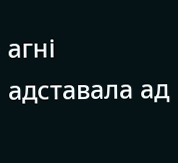агні адставала ад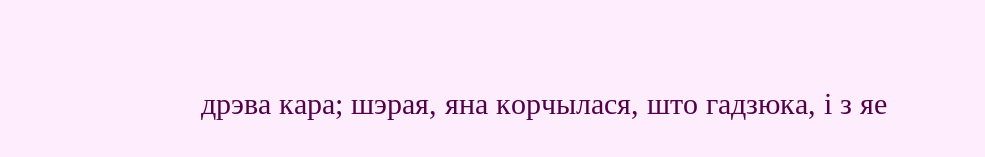дрэва кара; шэрая, яна корчылася, што гадзюка, і з яе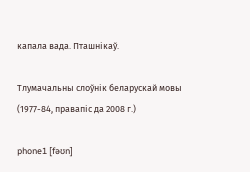капала вада. Пташнікаў.

Тлумачальны слоўнік беларускай мовы (1977-84, правапіс да 2008 г.)

phone1 [fəʊn]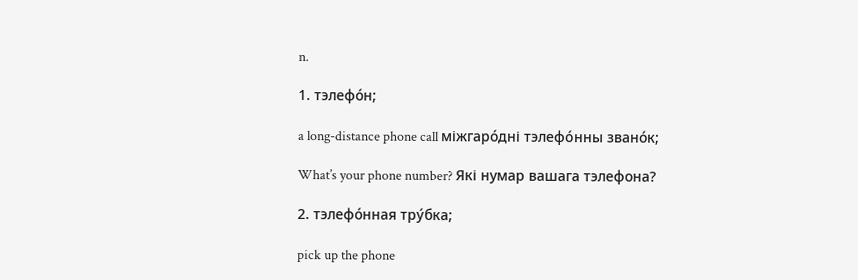n.

1. тэлефо́н;

a long-distance phone call міжгаро́дні тэлефо́нны звано́к;

What’s your phone number? Які нумар вашага тэлефона?

2. тэлефо́нная тру́бка;

pick up the phone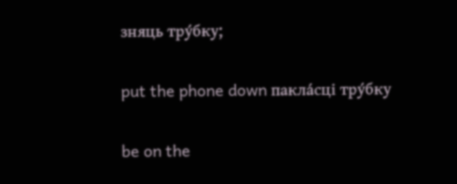зняць тру́бку;

put the phone down пакла́сці тру́бку

be on the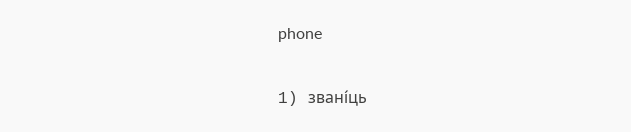phone

1) звані́ць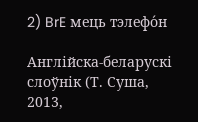2) BrE мець тэлефо́н

Англійска-беларускі слоўнік (Т. Суша, 2013,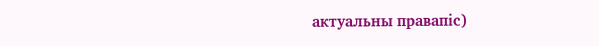актуальны правапіс)